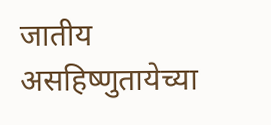जातीय असहिष्णुतायेच्या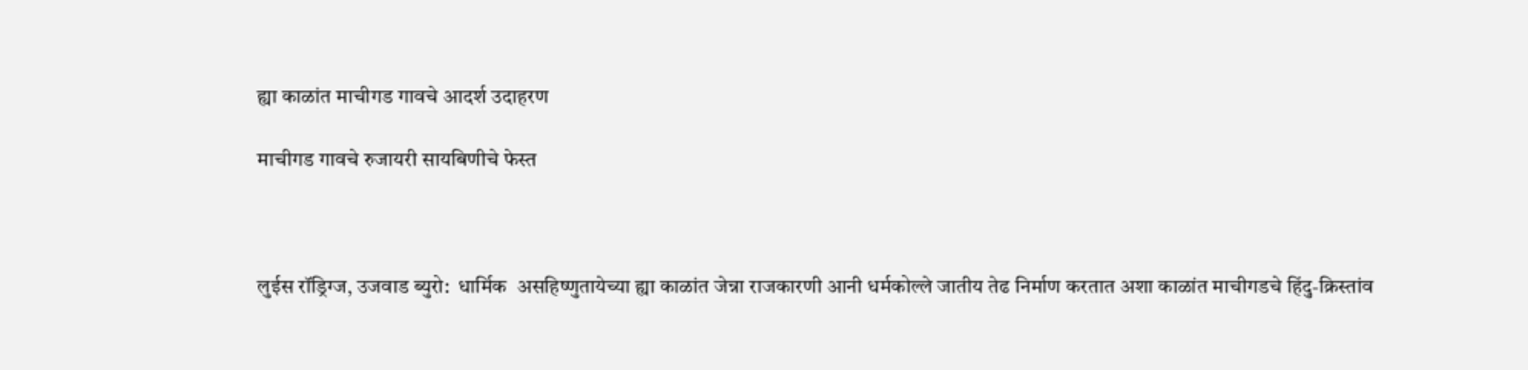ह्या काळांत माचीगड गावचे आदर्श उदाहरण

माचीगड गावचे रुजायरी सायबिणीचे फेस्त



लुईस रॉड्रिग्ज, उजवाड ब्युरो:  धार्मिक  असहिष्णुतायेच्या ह्या काळांत जेन्ना राजकारणी आनी धर्मकोल्ले जातीय तेढ निर्माण करतात अशा काळांत माचीगडचे हिंदु-क्रिस्तांव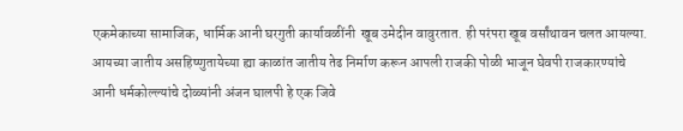एकमेकाच्या सामाजिक, धार्मिक आनी घरगुती कार्यावळींनी  खूब उमेदीन वावुरतात. ही परंपरा खूब वर्सांथावन चलत आयल्या. आयच्या जातीय असहिष्णुतायेच्या ह्या काळांत जातीय तेढ निर्माण करून आपली राजकी पोळी भाजून घेवपी राजकारण्यांचे आनी धर्मकोल्ल्यांचे दोळ्यांनी अंजन घालपी हे एक जिवे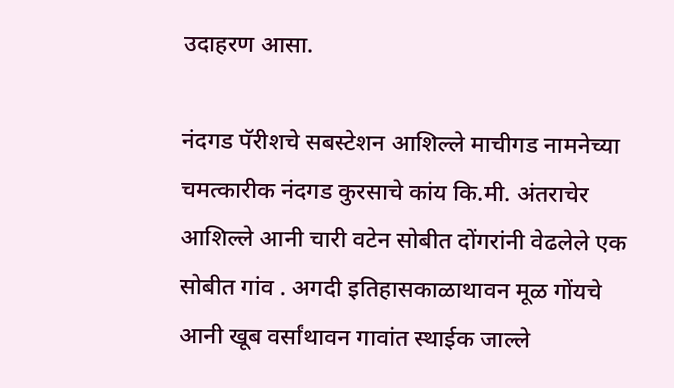उदाहरण आसा.

नंदगड पॅरीशचे सबस्टेशन आशिल्ले माचीगड नामनेच्या चमत्कारीक नंदगड कुरसाचे कांय कि.मी. अंतराचेर आशिल्ले आनी चारी वटेन सोबीत दोंगरांनी वेढलेले एक सोबीत गांव . अगदी इतिहासकाळाथावन मूळ गोंयचे आनी खूब वर्सांथावन गावांत स्थाईक जाल्ले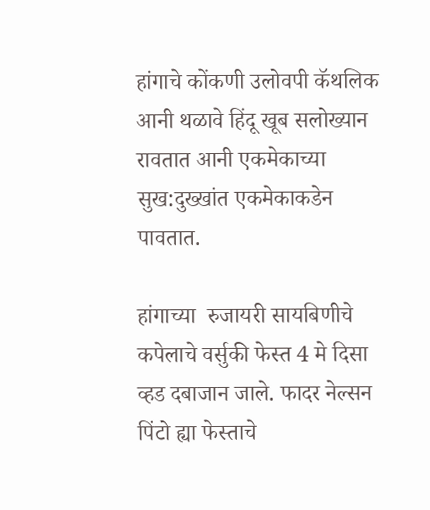हांगाचे कोंकणी उलोवपी कॅथलिक आनी थळावे हिंदू खूब सलोख्यान रावतात आनी एकमेकाच्या सुख:दुख्खांत एकमेकाकडेन पावतात.

हांगाच्या  रुजायरी सायबिणीचे कपेलाचे वर्सुकी फेस्त 4 मे दिसा व्हड दबाजान जाले. फादर नेल्सन पिंटो ह्या फेस्ताचे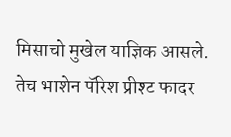मिसाचो मुखेल याज्ञिक आसले. तेच भाशेन पॅरिश प्रीश्ट फादर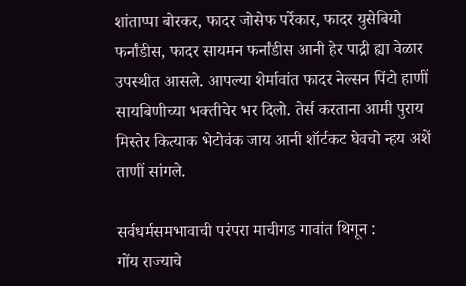शांताप्पा बोरकर, फादर जोसेफ पर्रेकार, फादर युसेबियो फर्नांडीस, फादर सायमन फर्नांडीस आनी हेर पाद्री ह्या वेळार उपस्थीत आसले. आपल्या शेर्मावांत फादर नेल्सन पिंटो हाणीं सायबिणीच्या भक्तीचेर भर दिलो. तेर्स करताना आमी पुराय मिस्तेर कित्याक भेटोवंक जाय आनी शॉर्टकट घेवचो न्हय अशें ताणीं सांगले.

सर्वधर्मसमभावाची परंपरा माचीगड गावांत थिगून :
गोंय राज्याचे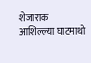शेजाराक आशिल्ल्या घाटमाथो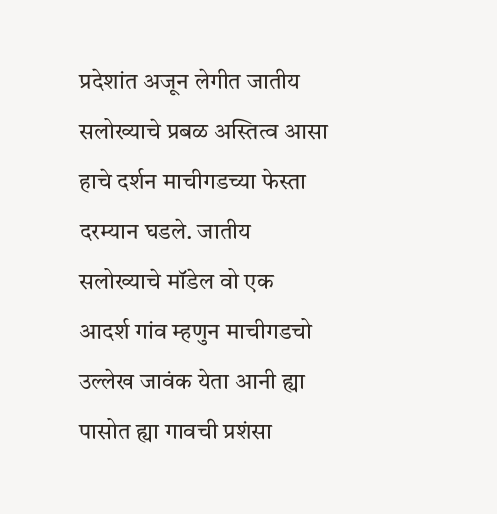प्रदेशांत अजून लेगीत जातीय सलोख्याचे प्रबळ अस्तित्व आसा हाचे दर्शन माचीगडच्या फेस्ता दरम्यान घडले. जातीय सलोख्याचे मॉडेल वो एक आदर्श गांव म्हणुन माचीगडचो उल्लेख जावंक येता आनी ह्या पासोत ह्या गावची प्रशंसा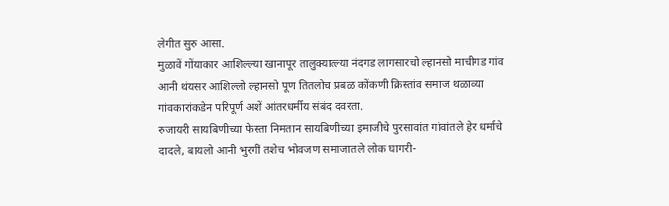लेगीत सुरु आसा.
मुळावें गोंयाकार आशिल्ल्या खानापूर तालुक्यात्ल्या नंदगड लागसारचो ल्हानसो माचीगड गांव आनी थंयसर आशिल्लो ल्हानसो पूण तितलोच प्रबळ कोंकणी क्रिस्तांव समाज थळाव्या गांवकारांकडेन परिपूर्ण अशें आंतरधर्मीय संबंद दवरता.
रुजायरी सायबिणीच्या फेस्ता निमतान सायबिणीच्या इमाजीचे पुरसावांत गांवांतले हेर धर्माचे दादले, बायलो आनी भुरगीं तशेच भोवजण समाजातले लोक घागरी-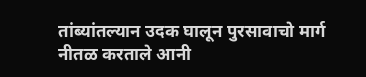तांब्यांतल्यान उदक घालून पुरसावाचो मार्ग नीतळ करताले आनी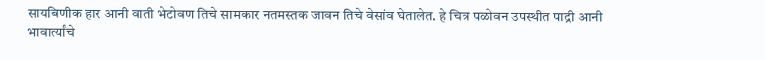सायबिणीक हार आनी वाती भेटोवण तिचे सामकार नतमस्तक जावन तिचे वेसांव घेतालेत. हे चित्र पळोवन उपस्थीत पाद्री आनी भावार्त्यांचे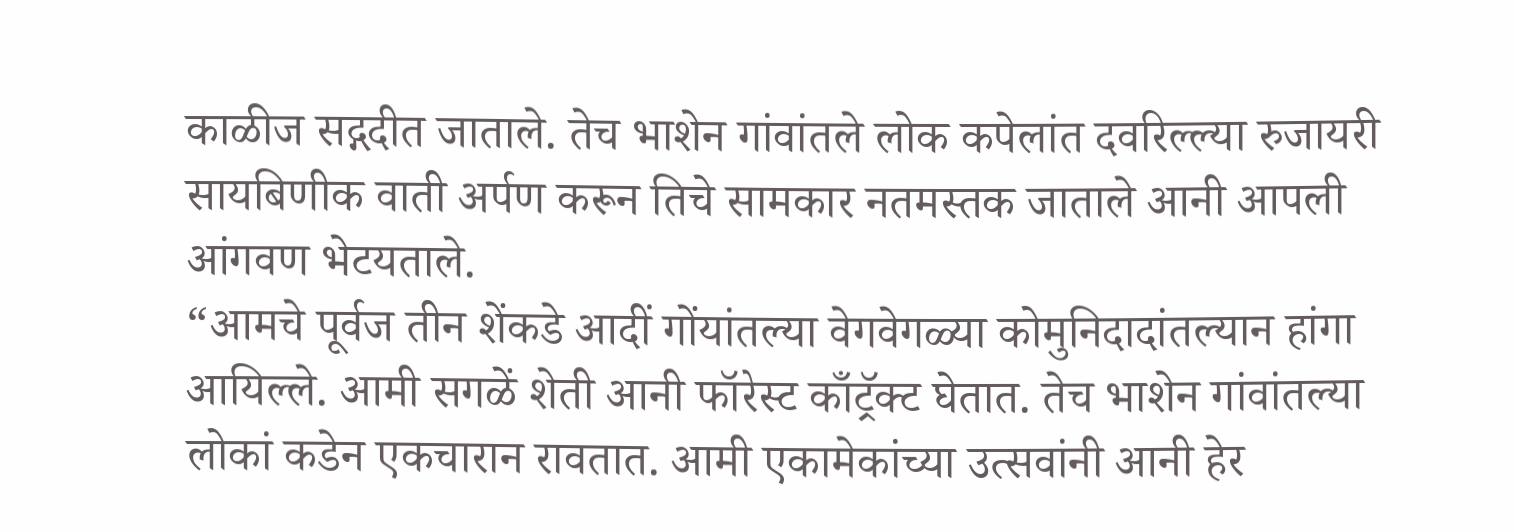काळीज सद्गदीत जाताले. तेच भाशेन गांवांतले लोक कपेलांत दवरिल्ल्या रुजायरी सायबिणीक वाती अर्पण करून तिचे सामकार नतमस्तक जाताले आनी आपली आंगवण भेटयताले.
“आमचे पूर्वज तीन शेंकडे आदीं गोंयांतल्या वेगवेगळ्या कोमुनिदादांतल्यान हांगा आयिल्ले. आमी सगळें शेती आनी फॉरेस्ट काँट्रॅक्ट घेतात. तेच भाशेन गांवांतल्या लोकां कडेन एकचारान रावतात. आमी एकामेकांच्या उत्सवांनी आनी हेर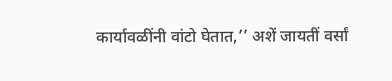कार्यावळींनी वांटो घेतात,’’ अशें जायतीं वर्सां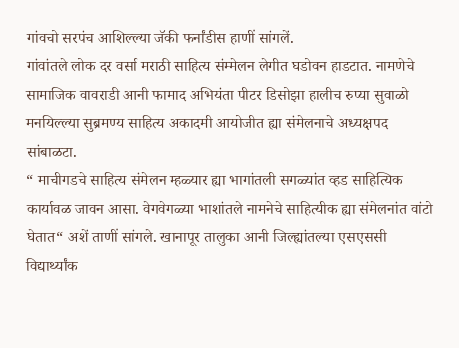गांवचो सरपंच आशिल्ल्या जॅकी फर्नांडीस हाणीं सांगलें.
गांवांतले लोक दर वर्सा मराठी साहित्य संम्मेलन लेगीत घडोवन हाडटात. नामणेचे सामाजिक वावराडी आनी फामाद अभियंता पीटर डिसोझा हालीच रुप्या सुवाळो मनयिल्ल्या सुब्रमण्य साहित्य अकादमी आयोजीत ह्या संमेलनाचे अध्यक्षपद सांबाळटा.
“ माचीगडचे साहित्य संमेलन म्हळ्यार ह्या भागांतली सगळ्यांत व्हड साहित्यिक कार्यावळ जावन आसा. वेगवेगळ्या भाशांतले नामनेचे साहित्यीक ह्या संमेलनांत वांटो घेतात“ अशें ताणीं सांगले. खानापूर तालुका आनी जिल्ह्यांतल्या एसएससी विद्यार्थ्यांक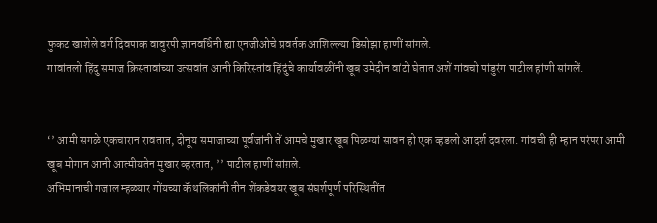फुकट खाशेले वर्ग दिवपाक वावुरपी ज्ञानवर्धिनी ह्या एनजीओचे प्रवर्तक आशिल्ल्या डिसोझा हाणीं सांगले.
गावांतलो हिंदु समाज क्रिस्तावांच्या उत्सवांत आनी किरिस्तांव हिंदुंचे कार्यावळींनी खूब उमेदीन वांटो घेतात अशें गांवचो पांडुरंग पाटील हांणी सांगलें.


‘’ आमी सगळे एकचारान रावतात, दोनूय समाजाच्या पूर्वजांनी तें आमचे मुखार खूब पिळग्यां सावन हो एक व्हडलो आदर्श दवरला. गांवची ही म्हान परंपरा आमी खूब मोगान आनी आत्मीयतेन मुखार व्हरतात, ’’ पाटील हाणीं सांग़ले.
अभिमानाची गजाल म्हळ्यार गोंयच्या कॅथलिकांनी तीन शेंकडेवयर खूब संघर्शपूर्ण परिस्थितींत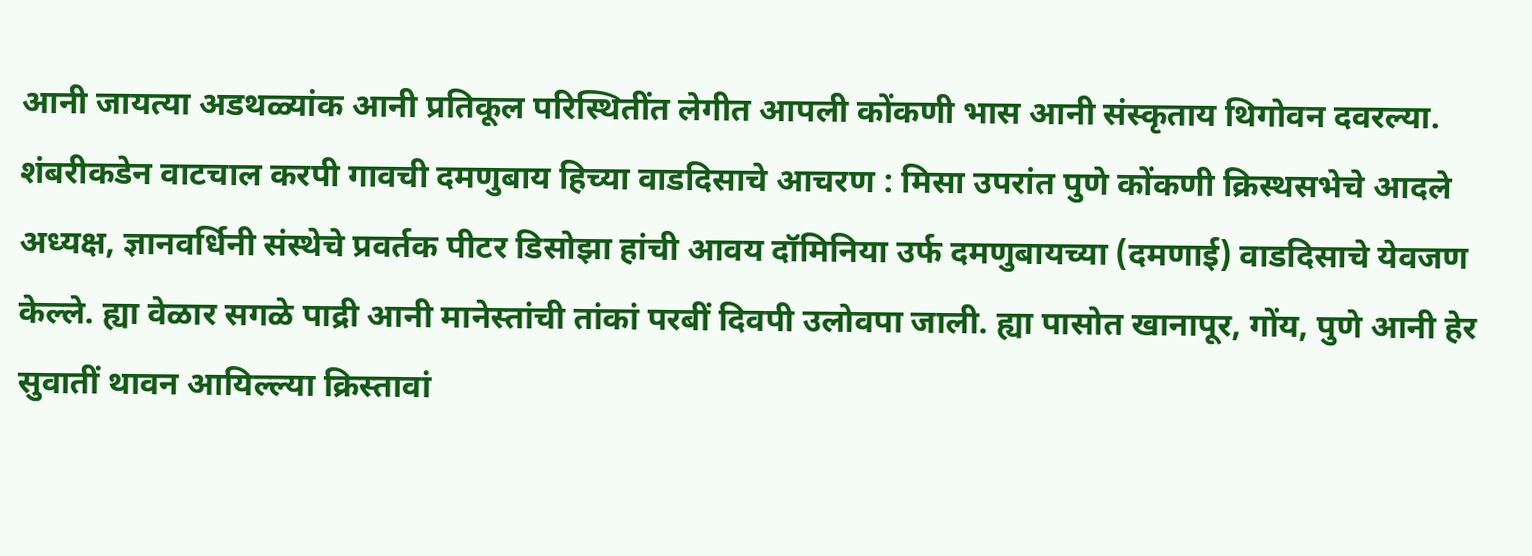आनी जायत्या अडथळ्यांक आनी प्रतिकूल परिस्थितींत लेगीत आपली कोंकणी भास आनी संस्कृताय थिगोवन दवरल्या.
शंबरीकडेन वाटचाल करपी गावची दमणुबाय हिच्या वाडदिसाचे आचरण : मिसा उपरांत पुणे कोंकणी क्रिस्थसभेचे आदले अध्यक्ष, ज्ञानवर्धिनी संस्थेचे प्रवर्तक पीटर डिसोझा हांची आवय दॉमिनिया उर्फ दमणुबायच्या (दमणाई) वाडदिसाचे येवजण केल्ले. ह्या वेळार सगळे पाद्री आनी मानेस्तांची तांकां परबीं दिवपी उलोवपा जाली. ह्या पासोत खानापूर, गोंय, पुणे आनी हेर सुवातीं थावन आयिल्ल्या क्रिस्तावां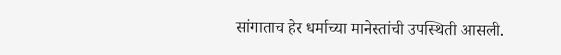सांगाताच हेर धर्माच्या मानेस्तांची उपस्थिती आसली.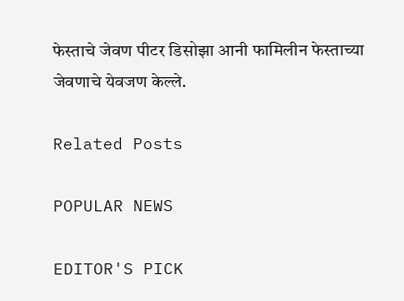फेस्ताचे जेवण पीटर डिसोझा आनी फामिलीन फेस्ताच्या जेवणाचे येवजण केल्ले.

Related Posts

POPULAR NEWS

EDITOR'S PICK